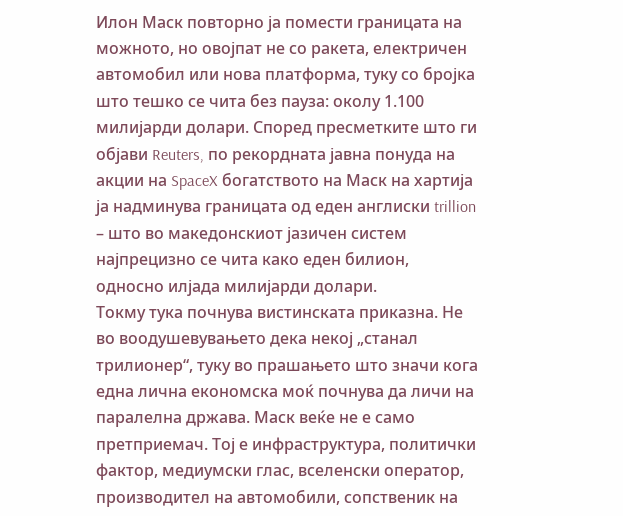Илон Маск повторно ја помести границата на можното, но овојпат не со ракета, електричен автомобил или нова платформа, туку со бројка што тешко се чита без пауза: околу 1.100 милијарди долари. Според пресметките што ги објави Reuters, по рекордната јавна понуда на акции на SpaceX богатството на Маск на хартија ја надминува границата од еден англиски trillion – што во македонскиот јазичен систем најпрецизно се чита како еден билион, односно илјада милијарди долари.
Токму тука почнува вистинската приказна. Не во воодушевувањето дека некој „станал трилионер“, туку во прашањето што значи кога една лична економска моќ почнува да личи на паралелна држава. Маск веќе не е само претприемач. Тој е инфраструктура, политички фактор, медиумски глас, вселенски оператор, производител на автомобили, сопственик на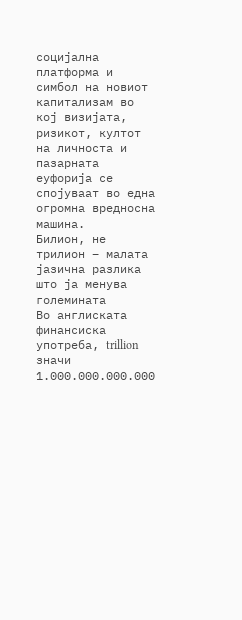социјална платформа и симбол на новиот капитализам во кој визијата, ризикот, култот на личноста и пазарната еуфорија се спојуваат во една огромна вредносна машина.
Билион, не трилион – малата јазична разлика што ја менува големината
Во англиската финансиска употреба, trillion значи 1.000.000.000.000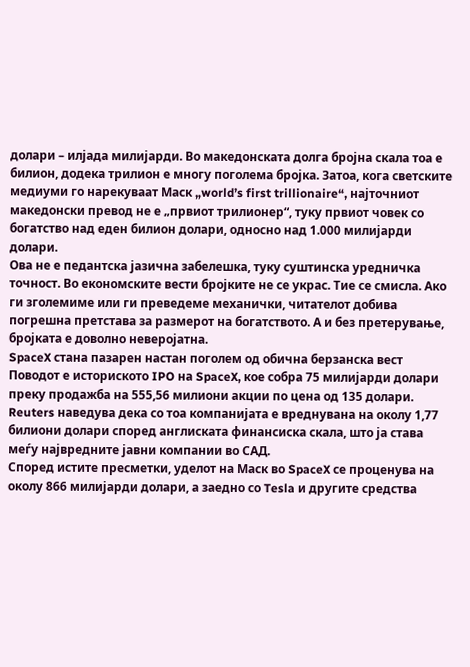долари – илјада милијарди. Во македонската долга бројна скала тоа е билион, додека трилион е многу поголема бројка. Затоа, кога светските медиуми го нарекуваат Маск „world’s first trillionaire“, најточниот македонски превод не е „првиот трилионер“, туку првиот човек со богатство над еден билион долари, односно над 1.000 милијарди долари.
Ова не е педантска јазична забелешка, туку суштинска уредничка точност. Во економските вести бројките не се украс. Тие се смисла. Ако ги зголемиме или ги преведеме механички, читателот добива погрешна претстава за размерот на богатството. А и без претерување, бројката е доволно неверојатна.
SpaceX стана пазарен настан поголем од обична берзанска вест
Поводот е историското IPO на SpaceX, кое собра 75 милијарди долари преку продажба на 555,56 милиони акции по цена од 135 долари. Reuters наведува дека со тоа компанијата е вреднувана на околу 1,77 билиони долари според англиската финансиска скала, што ја става меѓу највредните јавни компании во САД.
Според истите пресметки, уделот на Маск во SpaceX се проценува на околу 866 милијарди долари, а заедно со Tesla и другите средства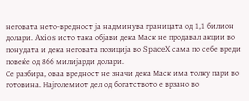неговата нето-вредност ја надминува границата од 1,1 билион долари. Axios исто така објави дека Маск не продавал акции во понудата и дека неговата позиција во SpaceX сама по себе вреди повеќе од 866 милијарди долари.
Се разбира, оваа вредност не значи дека Маск има толку пари во готовина. Најголемиот дел од богатството е врзано во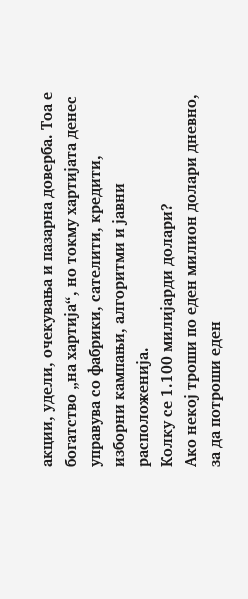акции, удели, очекувања и пазарна доверба. Тоа е богатство „на хартија“, но токму хартијата денес управува со фабрики, сателити, кредити, изборни кампањи, алгоритми и јавни расположенија.
Колку се 1.100 милијарди долари?
Ако некој троши по еден милион долари дневно, за да потроши еден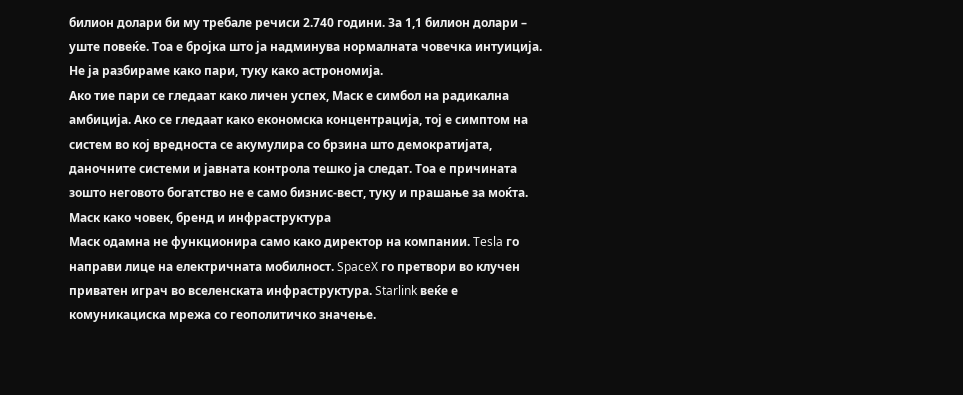билион долари би му требале речиси 2.740 години. За 1,1 билион долари – уште повеќе. Тоа е бројка што ја надминува нормалната човечка интуиција. Не ја разбираме како пари, туку како астрономија.
Ако тие пари се гледаат како личен успех, Маск е симбол на радикална амбиција. Ако се гледаат како економска концентрација, тој е симптом на систем во кој вредноста се акумулира со брзина што демократијата, даночните системи и јавната контрола тешко ја следат. Тоа е причината зошто неговото богатство не е само бизнис-вест, туку и прашање за моќта.
Маск како човек, бренд и инфраструктура
Маск одамна не функционира само како директор на компании. Tesla го направи лице на електричната мобилност. SpaceX го претвори во клучен приватен играч во вселенската инфраструктура. Starlink веќе е комуникациска мрежа со геополитичко значење.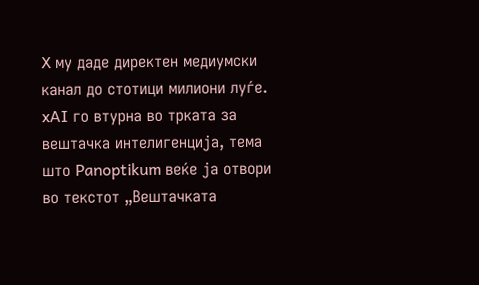X му даде директен медиумски канал до стотици милиони луѓе. xAI го втурна во трката за вештачка интелигенција, тема што Panoptikum веќе ја отвори во текстот „Вештачката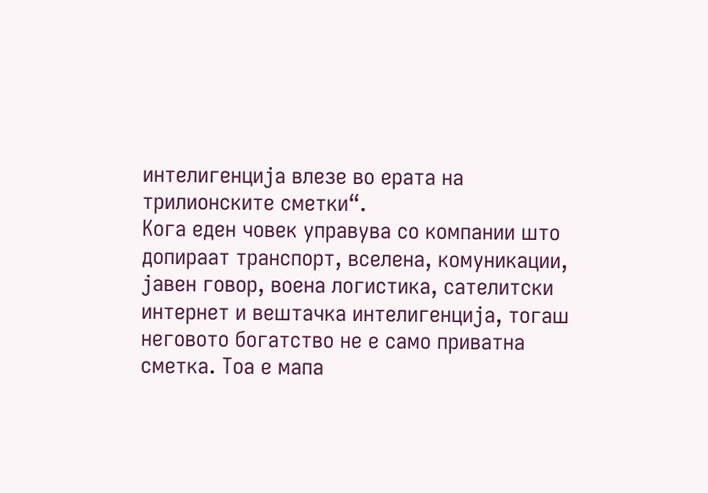интелигенција влезе во ерата на трилионските сметки“.
Кога еден човек управува со компании што допираат транспорт, вселена, комуникации, јавен говор, воена логистика, сателитски интернет и вештачка интелигенција, тогаш неговото богатство не е само приватна сметка. Тоа е мапа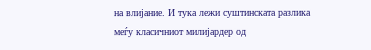на влијание. И тука лежи суштинската разлика меѓу класичниот милијардер од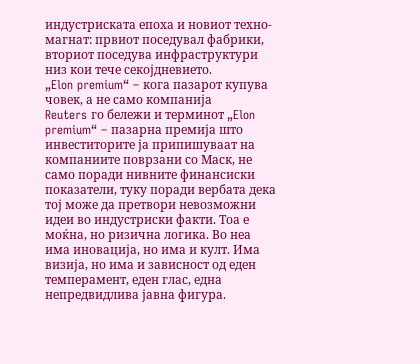индустриската епоха и новиот техно-магнат: првиот поседувал фабрики, вториот поседува инфраструктури низ кои тече секојдневието.
„Elon premium“ – кога пазарот купува човек, а не само компанија
Reuters го бележи и терминот „Elon premium“ – пазарна премија што инвеститорите ја припишуваат на компаниите поврзани со Маск, не само поради нивните финансиски показатели, туку поради вербата дека тој може да претвори невозможни идеи во индустриски факти. Тоа е моќна, но ризична логика. Во неа има иновација, но има и култ. Има визија, но има и зависност од еден темперамент, еден глас, една непредвидлива јавна фигура.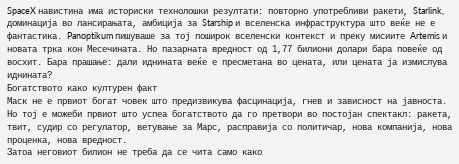SpaceX навистина има историски технолошки резултати: повторно употребливи ракети, Starlink, доминација во лансирањата, амбиција за Starship и вселенска инфраструктура што веќе не е фантастика. Panoptikum пишуваше за тој поширок вселенски контекст и преку мисиите Artemis и новата трка кон Месечината. Но пазарната вредност од 1,77 билиони долари бара повеќе од восхит. Бара прашање: дали иднината веќе е пресметана во цената, или цената ја измислува иднината?
Богатството како културен факт
Маск не е првиот богат човек што предизвикува фасцинација, гнев и зависност на јавноста. Но тој е можеби првиот што успеа богатството да го претвори во постојан спектакл: ракета, твит, судир со регулатор, ветување за Марс, расправија со политичар, нова компанија, нова проценка, нова вредност.
Затоа неговиот билион не треба да се чита само како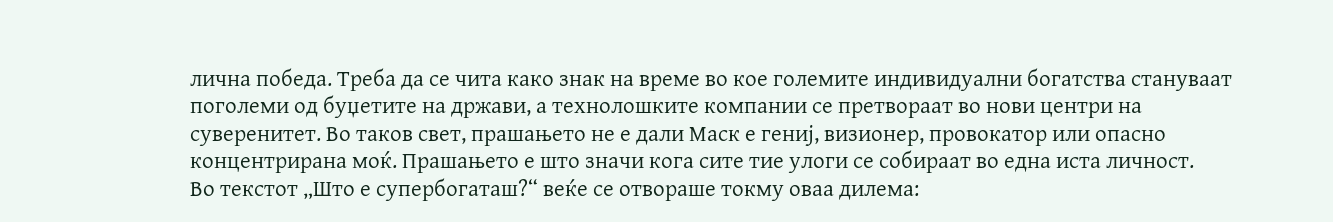лична победа. Треба да се чита како знак на време во кое големите индивидуални богатства стануваат поголеми од буџетите на држави, а технолошките компании се претвораат во нови центри на суверенитет. Во таков свет, прашањето не е дали Маск е гениј, визионер, провокатор или опасно концентрирана моќ. Прашањето е што значи кога сите тие улоги се собираат во една иста личност.
Во текстот „Што е супербогаташ?“ веќе се отвораше токму оваа дилема: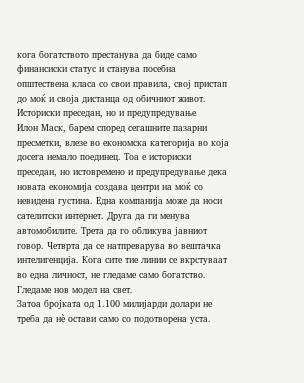кога богатството престанува да биде само финансиски статус и станува посебна општествена класа со свои правила, свој пристап до моќ и своја дистанца од обичниот живот.
Историски преседан, но и предупредување
Илон Маск, барем според сегашните пазарни пресметки, влезе во економска категорија во која досега немало поединец. Тоа е историски преседан, но истовремено и предупредување дека новата економија создава центри на моќ со невидена густина. Една компанија може да носи сателитски интернет. Друга да ги менува автомобилите. Трета да го обликува јавниот говор. Четврта да се натпреварува во вештачка интелигенција. Кога сите тие линии се вкрстуваат во една личност, не гледаме само богатство. Гледаме нов модел на свет.
Затоа бројката од 1.100 милијарди долари не треба да нè остави само со подотворена уста.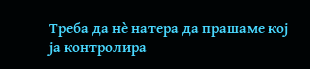Треба да нè натера да прашаме кој ја контролира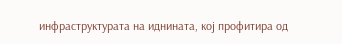инфраструктурата на иднината, кој профитира од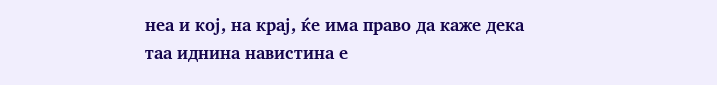неа и кој, на крај, ќе има право да каже дека таа иднина навистина е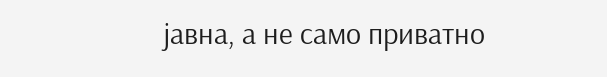јавна, а не само приватно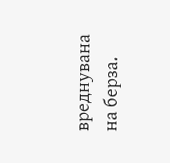вреднувана на берза.